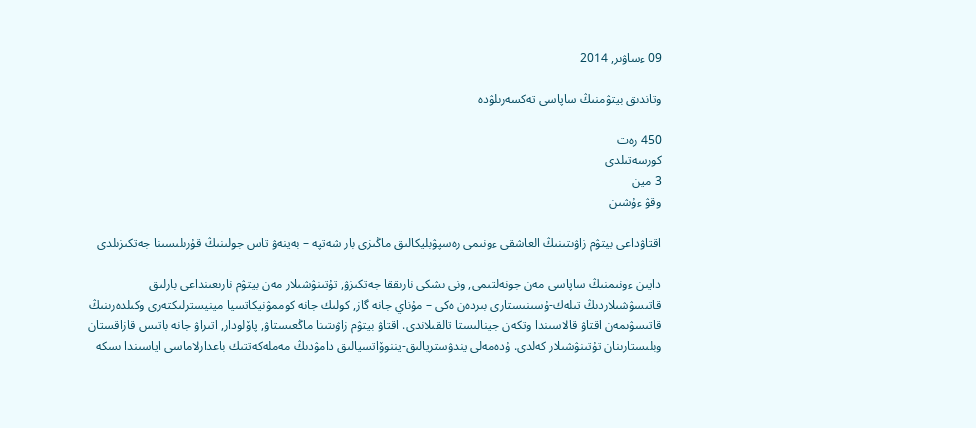09 ءساۋىر, 2014

وتاندىق بيتۋمنىڭ ساپاسى تەكسەرىلۋدە

450 رەت
كورسەتىلدى
3 مين
وقۋ ءۇشىن

اقتاۋداعى بيتۋم زاۋىتىنىڭ العاشقى ءونىمى رەسپۋبليكالىق ماڭىزى بار شەتپە – بەينەۋ تاس جولىنىڭ قۇرىلىسىنا جەتكىزىلدى

دايىن ءونىمنىڭ ساپاسى مەن جونەلتىمى, ونى ىشكى نارىققا جەتكىزۋ, تۇتىنۋشىلار مەن بيتۋم نارىعىنداعى بارلىق قاتىسۋشىلاردىڭ تىلەك-ۇسىنىستارى بىردەن ەكى – مۇناي جانە گاز, كولىك جانە كوممۋنيكاتسيا مينيسترلىكتەرى وكىلدەرىنىڭ قاتىسۋىمەن اقتاۋ قالاسىندا وتكەن جينالىستا تالقىلاندى. اقتاۋ بيتۋم زاۋىتىنا ماڭعىستاۋ, پاۆلودار, اتىراۋ جانە باتىس قازاقستان وبلىستارىنان تۇتىنۋشىلار كەلدى. ۇدەمەلى يندۋستريالىق-يننوۆاتسيالىق دامۋدىڭ مەملەكەتتىك باعدارلاماسى اياسىندا ىسكە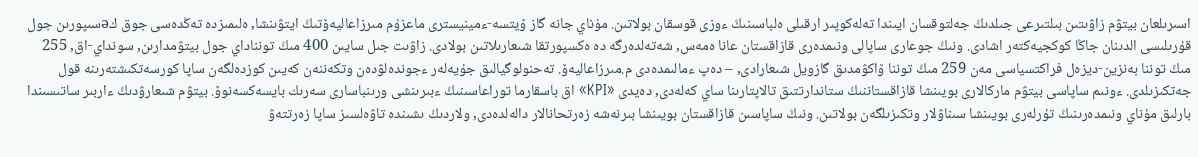اسىرىلعان بيتۋم زاۋىتىن بىلتىرعى جىلدىڭ جەلتوقسان ايىندا تەلەكوپىر ارقىلى ەلباسىنىڭ ءوزى قوسقان بولاتىن. مۇناي جانە گاز ۆيتسە-ءمينيسترى ماعزۇم مىرزاعاليەۆتىڭ ايتۋىنشا, ەلىمىزدە تەڭدەسى جوق كəسىپورىن جول قۇرىلىسى الدىنان جاڭا كوكجيەكتەر اشادى. ونىڭ جوعارى ساپالى ونىمدەرى قازاقستان عانا ەمەس, شەتەلدەرگە دە ەكسپورتقا شىعارىلاتىن بولادى. زاۋىت جىل سايىن 400 مىڭ تونناداي جول بيتۋمدارىن, سونداي-اق, 255 مىڭ توننا بەنزين-ديزەل فراكتسياسى مەن 259 مىڭ توننا ۆاكۋمدىق گازويل شىعارادى, – دەپ ءمالىمدەدى م.مىرزاعاليەۆ. تەحنولوگيالىق جۇيەلەر ءجوندەلۋدەن وتكەننەن كەيىن كوزدەلگەن ساپا كورسەتكىشتەرىنە قول جەتكىزىلدى. ءونىم ساپاسى بيتۋم ماركالارى بويىنشا قازاقستاننىڭ ستاندارتتىق تالاپتارىنا ساي كەلەدى, دەيدى «KPI» اق باسقارما توراعاسىنىڭ ءبىرىنشى ورىنباسارى سەرىك بايسەكسەنوۆ. بيتۋم شىعارۋدىڭ ءاربىر ساتىسىندا بارلىق مۇناي ونىمدەرىنىڭ تۇرلەرى بويىنشا سىناۋلار وتكىزىلگەن بولاتىن. ونىڭ ساپاسىن قازاقستان بويىنشا بىرنەشە زەرتحانالار دالەلدەدى, ولاردىڭ ىشىندە تاۋەلسىز ساپا زەرتتەۋ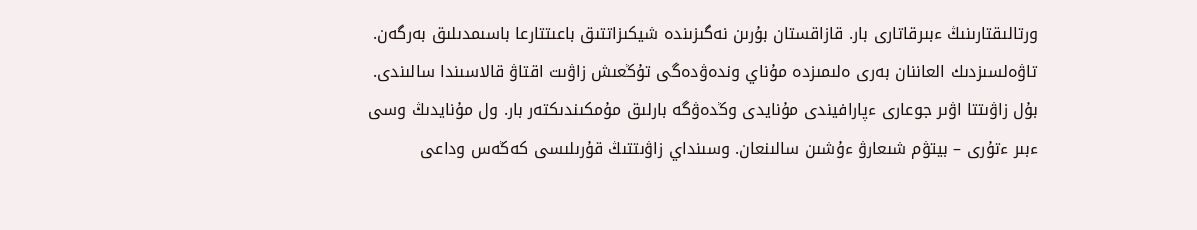ورتالىقتارىنىڭ ءبىرقاتارى بار. قازاقستان بۇرىن نەگىزىندە شيكىزاتتىق باعىتتارعا باسىمدىلىق بەرگەن. تاۋەلسىزدىك العاننان بەرى ەلىمىزدە مۇناي وندەۋدەگى تۇڭعىش زاۋىت اقتاۋ قالاسىندا سالىندى. بۇل زاۋىتتا اۋىر جوعارى ءپارافيندى مۇنايدى وڭدەۋگە بارلىق مۇمكىندىكتەر بار. ول مۇنايدىڭ وسى ءبىر ءتۇرى – بيتۋم شىعارۋ ءۇشىن سالىنعان. وسىنداي زاۋىتتىڭ قۇرىلىسى كەڭەس وداعى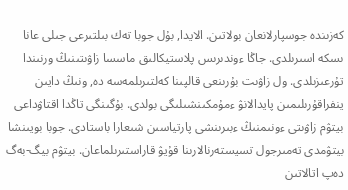كەزىندە جوسپارلانعان بولاتىن. الايدا, بۇل جوبا تەك بىلتىرعى جىلى عانا ىسكە اسىرىلدى. جاڭا ءوندىرىس پلاستيكالىق ماسسا زاۋىتىنىڭ ورنىندا تۇرعىزىلدى. ول زاۋىت بۇرىنعى قالپىنا كەلتىرىلمەسە دە, ونىڭ دايىن ينفراقۇرىلىمىن پايدالانۋ ءمۇمكىنشىلىگى بولدى. بۇگىنگى تاڭدا اقتاۋداعى بيتۋم زاۋىتى ءونىمنىڭ ءبىرىنشى پارتياسىن شىعارا باستادى. جوبا بويىنشا بيتۋمدى تەمىرجول تسيستەرنالارىنا قۇيۋ قاراستىرىلماعان. بيتۋم بيگ-بەگ دەپ اتالاتىن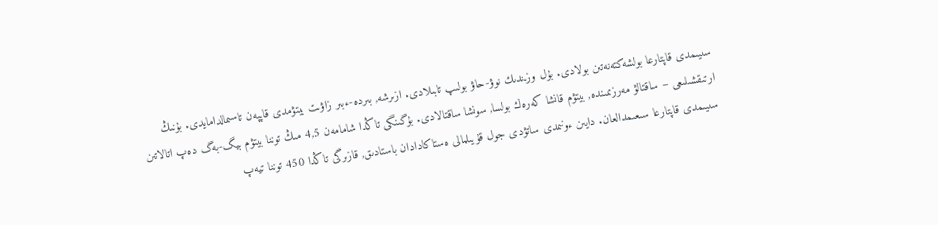سىيىمدى قاپتارعا بولشەكتەنەتىن بولادى. بۇل وزىندىك نوۋ-حاۋ بولىپ تابىلادى. ازىرشە, بىردە-ءبىر زاۋىت بيتۋمدى قاپپەن تاسىمالدامايدى. بۇنىڭ ارتىقشىلىعى – ساقتالۋ مەرزىمىندە, بيتۋم قانشا كەرەك بولسا, سونشا ساقتالادى. بۇگىنگى تاڭدا شامامەن 4,5 مىڭ توننا بيتۋم بيگ-بەگ دەپ اتالاتىن سىيىمدى قاپتارعا سىعىمدالعان. دايىن ءونىمدى ساتۋدى جول قۇيىلمالى ەستاكادادان باستادىق, قازىرگى تاڭدا 450 توننا تيەپ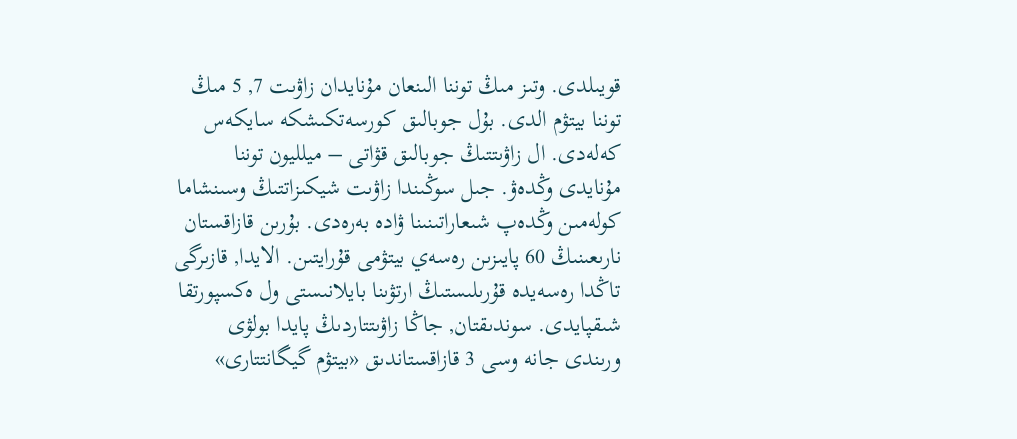قويىلدى. وتىز مىڭ توننا الىنعان مۇنايدان زاۋىت 7, 5 مىڭ توننا بيتۋم الدى. بۇل جوبالىق كورسەتكىشكە سايكەس كەلەدى. ال زاۋىتتىڭ جوبالىق قۋاتى – ميلليون توننا مۇنايدى وڭدەۋ. جىل سوڭىندا زاۋىت شيكىزاتتىڭ وسىنشاما كولەمىن وڭدەپ شىعاراتىنىنا ۋادە بەرەدى. بۇرىن قازاقستان نارىعىنىڭ 60 پايىزىن رەسەي بيتۋمى قۇرايتىن. الايدا, قازىرگى تاڭدا رەسەيدە قۇرىلىستىڭ ارتۋىنا بايلانىستى ول ەكسپورتقا شىقپايدى. سوندىقتان, جاڭا زاۋىتتاردىڭ پايدا بولۋى ورىندى جانە وسى 3 قازاقستاندىق «بيتۋم گيگانتتارى»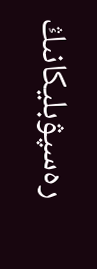رەسپۋبليكانىڭ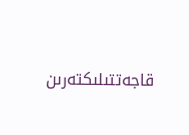قاجەتتىلىكتەرىن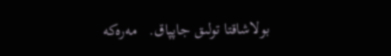بولاشاقتا تولىق جاپپاق.   مەرەكە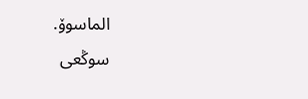الماسوۆ.
سوڭعى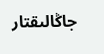جاڭالىقتار